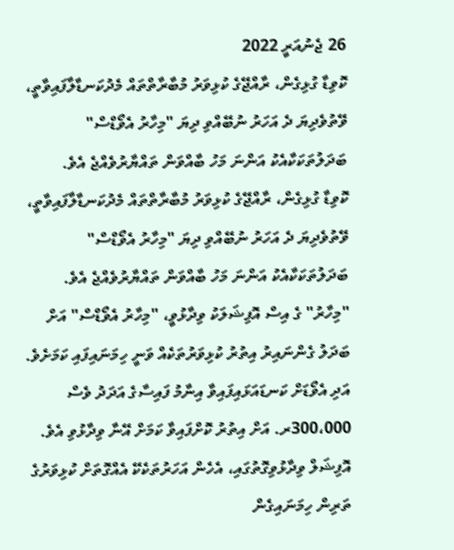26 ޖެނުއަރީ 2022
ކޮވިޑާ ގުޅިގެން، ރާއްޖޭގެ ކުޅިވަރު މުބާރާތްތައް މެދުކަނޑާލާފައިވާތީ، ވޭތުވެދިޔަ ދެ އަހަރު ނުބޭއްވި ދިޔަ "މިހާރު އެވޯޑްސް" ބަދަލުތަކަކާއެކު އަންނަ މަހު ބާއްވަން ތައްޔާރުވެއްޖެ އެވެ.
ކޮވިޑާ ގުޅިގެން، ރާއްޖޭގެ ކުޅިވަރު މުބާރާތްތައް މެދުކަނޑާލާފައިވާތީ، ވޭތުވެދިޔަ ދެ އަހަރު ނުބޭއްވި ދިޔަ "މިހާރު އެވޯޑްސް" ބަދަލުތަކަކާއެކު އަންނަ މަހު ބާއްވަން ތައްޔާރުވެއްޖެ އެވެ.
"މިހާރު" ގެ އިސް އޮފިޝަލަކު ވިދާޅުވީ، "މިހާރު އެވޯޑްސް" އަށް ބަދަލު ގެންނައިރު އިތުރު ކުޅިވަރުތަކެއް ވަނީ ހިމަނައިފައި ކަމަށެވެ. އަދި އެވޯޑަށް ކަނޑައަޅައިފައިވާ އިނާމު ފައިސާގެ އަދަދު ވެސް 300،000ރ. އަށް އިތުރު ކޮށްފައިވާ ކަމަށް އޭނާ ވިދާޅުވި އެވެ.
އޮފިޝަލް ވިދާޅުވިގޮތުގައި، އެހެން އަހަރުތަކެކޭ އެއްގޮތަށް ކުޅިވަރުގެ ތަރިން ހިމަނައިގެން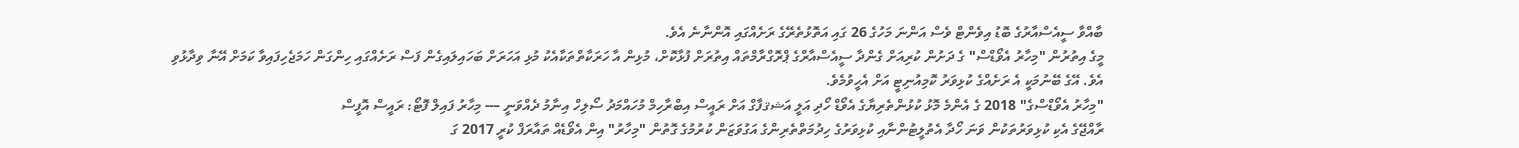ބާއްވާ ސީއެސްއާރުގެ ބޮޑު އިވެންޓް ވެސް އަންނަ މަހުގެ 26 ގައި އަތޮޅުތެރޭގެ ރަށެއްގައި އޮންނާނެ އެވެ.
މީގެ އިތުރުން "މިހާރު އެވޯޑްސް" ގެ ދަށުން ކުރިއަށް ގެންދާ ސީއެސްއާރްގެ ޕްރޮގްރާމްތައް އިތުރަށް ފުޅާކޮށް، މުޅިން އާ ހަރަކާތްތަކާއެކު މުޅި އަހަރަށް ބަހައިލައިގެން ފަސް ރަށެއްގައި ހިންގަން ހަމަޖެހިފައިވާ ކަމަށް އޭނާ ވިދާޅުވި އެވެ. އޭގެ ބޭނުމަކީ އެ ރަށެއްގެ ކުޅިވަރު ކޮމިއުނިޓީ އަށް އެހީވުމެވެ.
"މިހާރު އެވޯޑްސްގެ" 2018 ގެ އެންމެ މޮޅު ކުޅުންތެރިޔާގެ އެވޯޑް ހޯދި އަލީ އަޝޤފާގް އަށް ރައީސް އިބްރާހިމް މުހައްމަދު ސޯލިހް އިނާމު ދެއްވަނީ –-- މިހާރު ފައިލް ފޮޓޯ: ރައީސް އޮފީސް
ރާއްޖޭގެ އެކި ކުޅިވަރުތަކުން ވަނަ ހޯދާ އެތުލީޓުންނާއި ކުޅިވަރުގެ ހިދުމަތްތެރިންގެ އަގުވަޒަން ކުރުމުގެ ގޮތުން "މިހާރު" އިން އެވޯޑެއް ތައާރަފް ކުރީ 2017 ގަ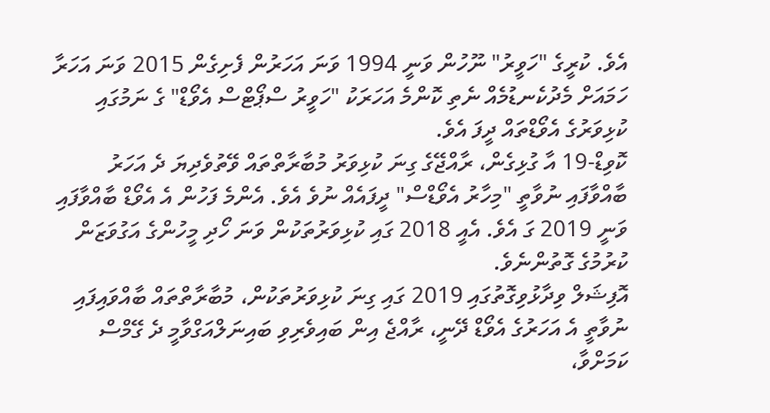އެވެ. ކުރީގެ "ހަވީރު" ނޫހުން ވަނީ 1994 ވަނަ އަހަރުން ފެށިގެން 2015 ވަނަ އަހަރާ ހަމައަށް މެދުކެނޑުމެއް ނެތި ކޮންމެ އަހަރަކު "ހަވީރު ސްޕޯޓްސް އެވޯޑް" ގެ ނަމުގައި ކުޅިވަރުގެ އެވޯޑްތައް ދީފަ އެވެ.
ކޮވިޑް-19 އާ ގުޅިގެން، ރާއްޖޭގެ ގިނަ ކުޅިވަރު މުބާރާތްތައް ވޭތުވެދިޔަ ދެ އަހަރު ބާއްވާފައި ނުވާތީ "މިހާރު އެވޯޑްސް" ދީފައެއް ނުވެ އެވެ. އެންމެ ފަހުން އެ އެވޯޑް ބާއްވާފައި ވަނީ 2019 ގަ އެވެ. އެއީ 2018 ގައި ކުޅިވަރުތަކުން ވަނަ ހޯދި މީހުންގެ އަގުވަޒަން ކުރުމުގެ ގޮތުންނެވެ.
އޮފިޝަލް ވިދާޅުވިގޮތުގައި 2019 ގައި ގިނަ ކުޅިވަރުތަކުން، މުބާރާތްތައް ބާއްވައިފައި ނުވާތީ އެ އަހަރުގެ އެވޯޑް ދޭނީ، ރާއްޖެ އިން ބައިވެރިވި ބައިނަލްއަގްވާމީ ދެ ގޭމްސް ކަމަށްވާ،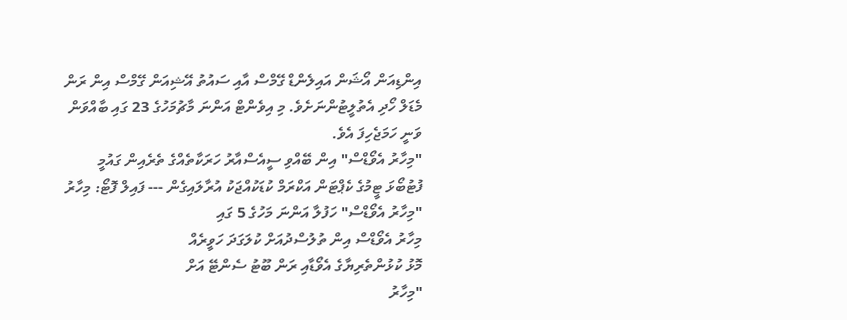އިންޑިއަން އޯޝަން އައިލެންޑް ގޭމްސް އާއި ސައުތު އޭޝިއަން ގޭމްސް އިން ރަން މެޑަލް ހޯދި އެތުލީޓުންނަށެވެ. މި އިވެންޓް އަންނަ މާޗުމަހުގެ 23 ގައި ބާއްވަން ވަނީ ހަމަޖެހިފަ އެވެ.
"މިހާރު އެވޯޑްސް" އިން ބޭއްވި ސީއެސްއާރު ހަރަކާތެއްގެ ތެރެއިން ގައުމީ ފުޓުބޯޅަ ޓީމުގެ ކެޕްޓަން އަކްރަމް ކުޑަކުއްޖަކު އުރާލައިގެން --- ފައިލް ފޮޓޯ: މިހާރު
"މިހާރު އެވޯޑްސް" ހަފުލާ އަންނަ މަހުގެ 5 ގައި
މިހާރު އެވޯޑްސް އިން ތުލުސްދުއަށް ކުލަގަދަ ހަވީރެއް
މޮޅު ކުޅުންތެރިޔާގެ އެވޯޑާއި ރަން ބޫޓު ސެންޓޭ އަށް
"މިހާރު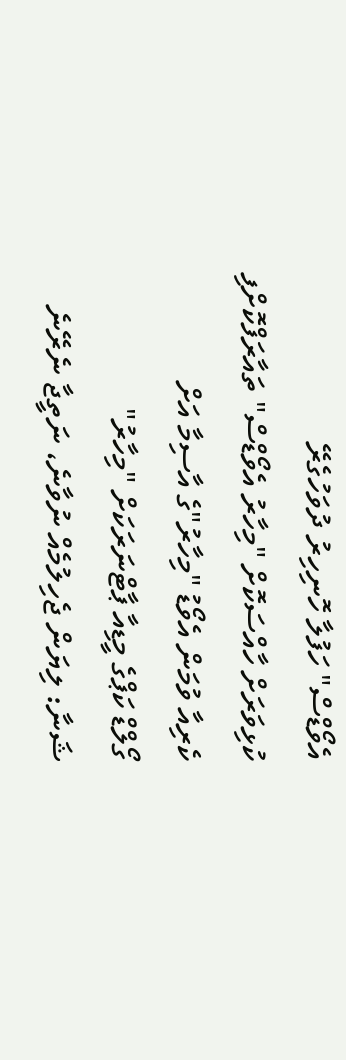އެވޯޑްސް" ހަފުލާ ހޮނިހިރު ދުވަހުގެރޭ
ކުޅިވަރަށް ހާއްސަކޮށް "މިހާރު އެވޯޑްސް" ތައާރަފްކޮށްފި
ކެރިއާ ވުމަން އެވޯޑު "މިހާރު"ގެ އާސިމާ އަށް
ގޯލްޑް ކަޕްގެ މީޑިއާ ޕާޓްނަރަކަށް "މިހާރު"
ޝަނާ: ލިޔަން ޖެހިލުމެއް ނުވާނެ، ނަތީޖާ ނެރޭނެ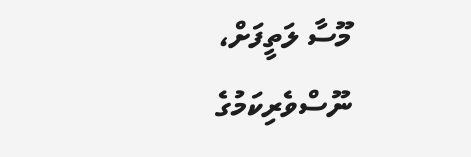މޫސާ ލަތީފަށް، ނޫސްވެރިކަމުގެ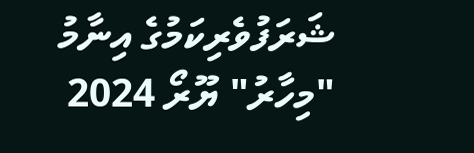ޝަރަފުވެރިކަމުގެ އިނާމު
"މިހާރު" ޔޫރޯ 2024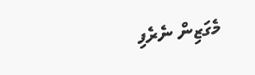މެގަޒިން ނެރެފި